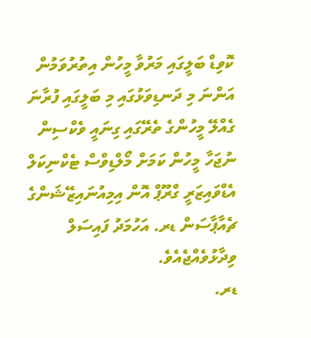ކޮވިޑް ބަލީގައި މަރުވާ މީހުން އިތުރުވަމުން އަންނަ މި ދަނޑިވަޅުގައި މި ބަލީގައި ފުރާނަ ގެއްލޭ މީހުންގެ ތެރޭގައި ގިނައީ ވެކްސިން ނުޖަހާ މީހުން ކަމަށް މޯލްޑިވްސް ޓެކްނިކަލް އެޑްވައިޒަރީ ގްރޫޕް އޮން އިމިއުނައިޒޭޝަންގެ ޗެއާޕާސަން ޑރ. އަހުމަދު ފައިސަލް ވިދާޅުވެއްޖެއެވެ.
ޑރ.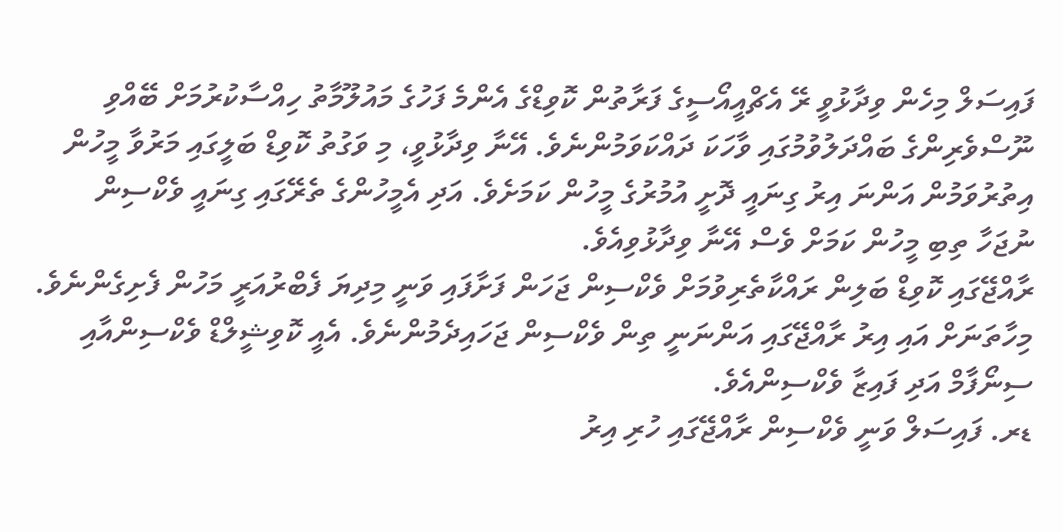ފައިސަލް މިހެން ވިދާޅުވީ ރޭ އެޗްއީއޯސީގެ ފަރާތުން ކޮވިޑްގެ އެންމެ ފަހުގެ މައުލޫމާތު ހިއްސާކުރުމަށް ބޭއްވި ނޫސްވެރިންގެ ބައްދަލުވުމުގައި ވާހަކަ ދައްކަވަމުންނެވެ. އޭނާ ވިދާޅުވީ، މި ވަގުތު ކޮވިޑް ބަލީގައި މަރުވާ މީހުން އިތުރުވަމުން އަންނަ އިރު ގިނައީ ދޮށީ އުމުރުގެ މީހުން ކަމަށެވެ. އަދި އެމީހުންގެ ތެރޭގައި ގިނައީ ވެކްސިން ނުޖަހާ ތިބި މީހުން ކަމަށް ވެސް އޭނާ ވިދާޅުވިއެވެ.
ރާއްޖޭގައި ކޮވިޑް ބަލިން ރައްކާތެރިވުމަށް ވެކްސިން ޖަހަން ފަށާފައި ވަނީ މިދިޔަ ފެބްރުއަރީ މަހުން ފެށިގެންނެވެ. މިހާތަނަށް އައި އިރު ރާއްޖޭގައި އަންނަނީ ތިން ވެކްސިން ޖަހައިދެމުންނެވެ. އެއީ ކޮވިޝީލްޑް ވެކްސިންއާއި ސިނޯފާމް އަދި ފައިޒާ ވެކްސިންއެވެ.
ޑރ. ފައިސަލް ވަނީ ވެކްސިން ރާއްޖޭގައި ހުރި އިރު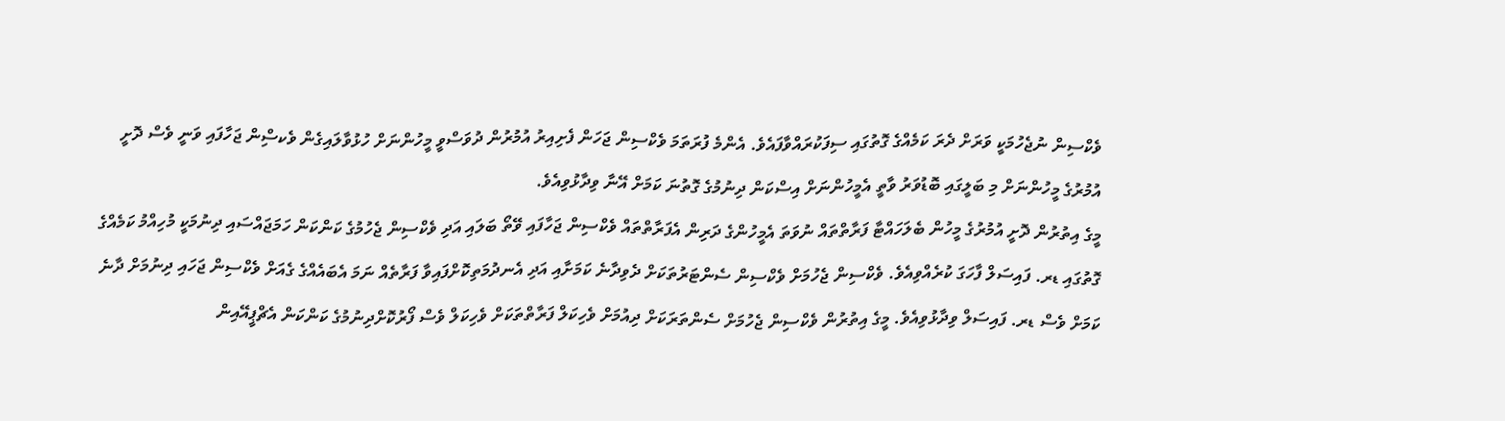ވެކްސިން ނުޖެހުމަކީ ވަރަށް ދެރަ ކަމެއްގެ ގޮތުގައި ސިފަކުރައްވާފައެވެ. އެންމެ ފުރަތަމަ ވެކްސިން ޖަހަން ފެށިއިރު އުމުރުން ދުވަސްވީ މީހުންނަށް ހުޅުވާލައިގެން ވެކސްިން ޖަހާފައި ވަނީ ވެސް ދޮށީ އުމުރުގެ މީހުންނަށް މި ބަލީގައި ބޮޑުވަރު ވާތީ އެމީހުންނަށް އިސްކަން ދިނުމުގެ ގޮތުނަ ކަމަށް އޭނާ ވިދާޅުވިއެވެ.
މީގެ އިތުރުން ދޮށީ އުމުރުގެ މީހުން ބެލަހައްޓާ ފަރާތްތައް ނުވަތަ އެމީހުންގެ ދަރިން އެފަރާތްތައް ވެކްސިން ޖަހާފައި ވޭތޯ ބަލައި އަދި ވެކްސިން ޖެހުމުގެ ކަންކަން ހަމަޖައްސައި ދިނުމަކީ މުހިއްމު ކަމެއްގެ ގޮތުގައި ޑރ. ފައިސަލް ފާހަގަ ކުރެއްވިއެވެ. ވެކްސިން ޖެހުމަށް ވެކްސިން ސެންޓަރުތަކަށް ދެވިދާނެ ކަމަށާއި އަދި އެނދުމަތިކޮށްފައިވާ ފަރާތެއް ނަމަ އެބައެއްގެ ގެއަށް ވެކްސިން ޖަހައި ދިނުމަށް ދާނެ ކަމަށް ވެސް ޑރ. ފައިސަލް ވިދާޅުވިއެވެ. މީގެ އިތުރުން ވެކްސިން ޖެހުމަށް ސެންތަރަކަށް ދިއުމަށް ވެހިކަލް ފަރާތްތަކަށް ވެހިކަލް ވެސް ފޯރުކޮށްދިނުމުގެ ކަންކަން އެޗްޕީއޭއިން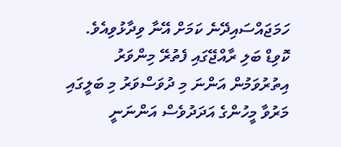ހަމަޖައްސައިދޭނެ ކަމަށް އޭނާ ވިދާޅުވިއެވެ.
ކޮވިޑް ބަލި ރާއްޖޭގައި ފެތުރޭ މިންވަރު އިތުރުވަމުން އަންނަ މި ދުވަސްވަރު މި ބަލީގައި މަރުވާ މީހުންގެ އަދަދުވެސް އަންނަނީ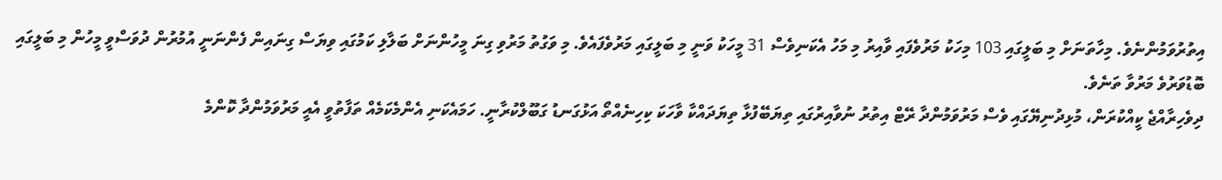އިތުރުވަމުންނެވެ. މިހާތަނަށް މި ބަލީގައި 103 މިހަކު މަރުވެފައި ވާއިރު މި މަހު އެކަނިވެސް 31 މީހަކު ވަނީ މި ބަލީގައި މަރުވެފައެވެ. މި ވަގުތު މަރުވި ގިނަ މީހުންނަށް ބަލާލި ކަމުގައި ވިޔަސް ގިނައިން ފެންނަނީ އުމުރުން ދުވަސްވީ މީހުން މި ބަލީގައި ބޮޑުވަރުވެ މަރުވާ ތަނެވެ.
ދިވެހިރާއްޖެ ކީއްކުރަން، މުޅިދުނިޔޭގައި ވެސް މަރުވަމުންދާ ރޭޓް އިތުރު ނުވާއިރުގައި ތިޔަބޭފުޅާ ތިޔަދައްކާ ވާހަކަ ކިހިނެއްތޯ އަޅުގަނޑު ގަބޫލްކުރާނީ. ހަމައެކަނި އެންމެކަމެއް ތަފާތުވީ އެއީ މަރުވަމުންދާ ކޮންމެ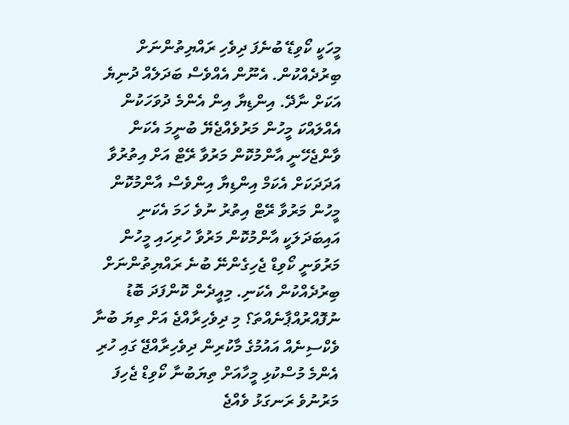މީހަކީ ކޯވިޑޭ ބުނެފަ ދިވެހި ރައްޔިތުންނަށް ބިރުދެއްކުން. އެނޫން އެއްވެސް ބަދަލެއް ދުނިޔެ އަކަށް ނާދޭ. އިންޑިޔާ އިން އެންމެ ދުވަހަކުން އެއްލައްކަ މީހުން މަރުވެއްޖެޔޭ ބުނީމަ އެކަން ވާންޖެހޭނީ އާންމުކޮން މަރުވާ ރޭޓް އަށް އިތުރުވާ އަދަދަކަށް އެކަމް އިންޑިޔާ އިންވެސް އާންމުކޮން މީހުން މަރުވާ ރޭޓް އިތުރު ނުވެ ހަމަ އެކަނި އައިބަދަލަކީ އާންމުކޮން މަރުވާ ހުރިހައި މީހުން މަރުވަނީ ކޯވިޑް ޖެހިގެންނޭ ބުނެ ރައްޔިތުންނަށް ބިރުދެއްކުން އެކަނި. މިއީދެން ކޮންފަދަ ބޮޑު ނުފޮއްރުއްޕާނެއްތަ؟ މި ދިވެހިރާއްޖެ އަށް ތިޔަ ބުނާ ވެކްސިނެއް އައުމުގެ މާކުރިން ދިވެހިރާއްޖޭ ގައި ހުރި އެންމެ މުސްކުޅި މީހާއަށް ތިޔަބުނާ ކޯވިޑް ޖެހިފަ މަރުނުވެ ރަނގަޅު ވެއްޖެ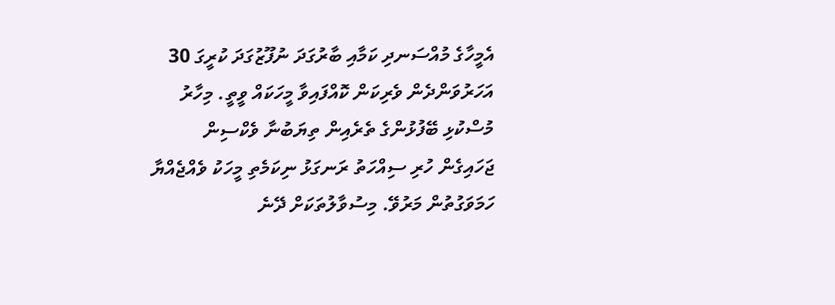އެމީހާގެ މުއްސަނދި ކަމާއި ބާރުގަދަ ނުފޫޒުގަދަ ކުރީގަ 30 އަހަރުވަންދެން ވެރިކަން ކޮއްފައިވާ މީހަކައް ވީތީ. މިހާރު މުސްކުޅި ބޭފުޅުންގެ ތެރެއިން ތިޔަބުނާ ވެކްސިން ޖަހައިގެން ހުރި ސިއްހަތު ރަނގަޅު ނިކަމެތި މީހަކު ވެއްޖެއްޔާ ހަމަވަގުތުން މަރުވޭ. މިސުވާލުތަކަށް ދޭނެ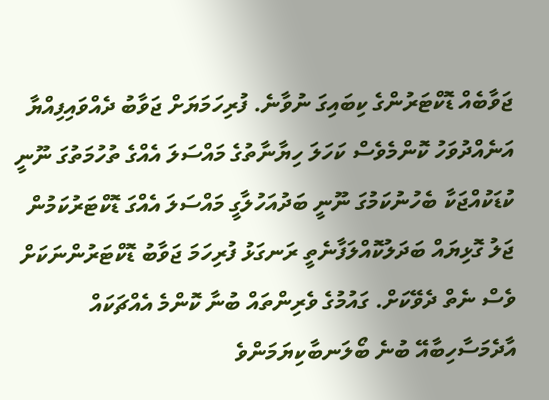ޖަވާބެއް ޑޮކްޓަރުންގެ ކިބައިގަ ނުވާނެ. ފުރިހަމަޔަށް ޖަވާބު ދެއްވައިފިއްޔާ އަނެއްދުވަހު ކޮންމެވެސް ކަހަލަ ހިޔާނާތުގެ މައްސަލަ އެއްގެ ތުހުމަތުގަ ނޫނީ ކުޑަކުއްޖަކާ ބެހުނުކަމުގަ ނޫނީ ބަދުއަހުލާގީ މައްސަލަ އެއްގަ ޑޮކްޓަރުކަމުން ޖަލު ގޮޅިޔައް ބަދަލުކޮއްލަފާނެތީ ރަނގަޅު ފުރިހަމަ ޖަވާބު ޑޮކްޓަރުންނަކަށް ވެސް ނެތް ދެވޭކަށް. ގައުމުގެ ވެރިންތައް ބުނާ ކޮންމެ އެއްޗަކައް އާދެމަސާހިބާއޭ ބުނެ ބޯލަނބާކިޔަމަންވެ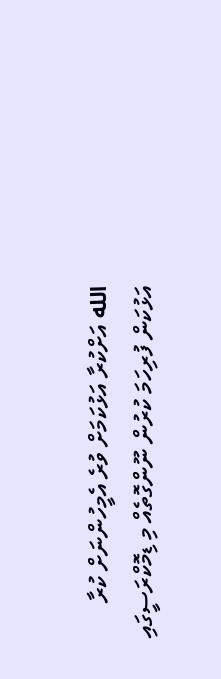الله އަށްކުރާ އަޅުކަމަށް ވުރެ އެމީހުންނަށް ކުރާ އަޅުކަން ފުރިހަމަ ކުރުން ނޫންގޮތެއް މި ޑިމޮކްރަސީގައި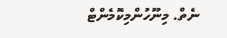ނެތް. މިނޫހުންމިކޮމެންޓް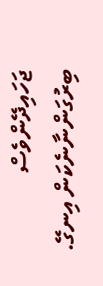ޖަހައިދޭންވެސް ބިރުގަންނާނެކަން އިނގޭ.